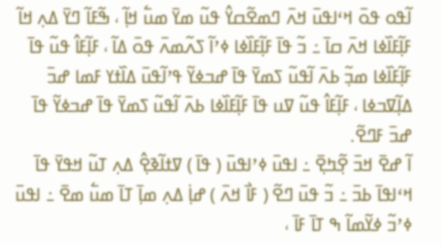ߊ߬ߟߋ ߟߋ߫ ߞߵߊߟߎ߫ ߞߍ߫ ߣߘߐ߬ߛߌ߮ ߟߎ߬ ߘߌ߫ ߘߎ߱ ߞߊ߲߬ ، ߒ߬ߓߊ߬ ߣߌ߫ ߡߍ߲ ߞߊ߬ ߓߊ߲߬ߓߊ߰ߦߊ ߞߍ߫ ߛߊ߫ ߸ ߏ߬ ߟߊ߫ ߓߊ߲߬ߓߊ߰ߦߊ ߦߴߊ߬ ߖߍ߬ߘߍ߫ ߟߋ߫ ߡߊ߬ ، ߓߊ߲߬ߓߊ߮ ߟߎ߬ ߟߊ߫ ߓߊ߲߬ߓߊ߰ߦߊ ߘߏ߲߬ ߕߍ߫ ߊ߬ߟߎ߬ ߖߘߌ߫ ߟߊ߫ ߝߏߦߌ߬ ߟߴߊ߬ߟߎ߫ ߡߊ߰ߙߌ ߓߘߊ ߝߏ߫ ߡߊ߲߬ߜߏߦߊ ، ߓߊ߲߬ߓߊ߮ ߟߎ߬ ߜߎ ߟߊ߫ ߓߊ߲߬ߓߊ߰ߦߊ ߕߍ߫ ߊ߬ߟߎ߬ ߖߘߌ߫ ߟߊ߫ ߝߏߦߌ߬ ߟߊ߫ ߝߏ߫ ߓߣߐ߬.
ߊ߬ ߝߐ߫ ߞߏ߫ ߐ߲߬ߤߐ߲߫ ߸ ߊߟߎ߫ ߦߴߊߟߎ߫ ( ߟߊ߫ ) ߜߙߊ߬ߢߐ߲߮ ߡߍ߲ ߠߎ߬ ߞߟߌ߫ ߟߊ߫ ߞߵߊߟߊ߫ ߕߏ߫ ߸ ߏ߬ ߟߎ߫ ߣߐ߬ ( ߓߊ߯ ߞߍ߫ ) ߝߊ߲߭ ߡߍ߲ ߘߊ߲߫ ߠߊ߫ ߘߎ߱ ߘߐ߫ ߸ ߊߟߎ߫ ߦߴߏ߬ ߦߌ߬ߘߊ߬ ߒ ߠߊ߫ ߓߊ߫ ،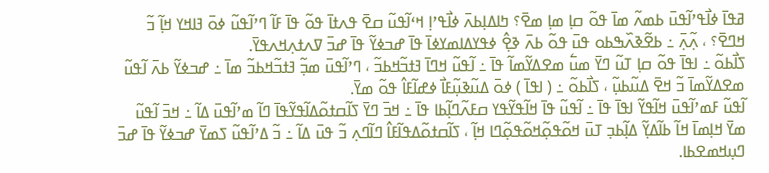ߥߟߊ߫ ߦߊ߯ߟߴߊ߬ߟߎ߫ ߕߘߍ߬ ߘߊ߫ ߟߋ߬ ߛߊ߲ ߘߊ߲ ߘߐ߫؟ ߤߊߡߊ߲ߕߍ߫ ߦߊ߯ߟߴߊ߲ ߞߵߊ߬ߟߎ߬ ߛߐ߫ ߟߍߙߊ߫ ߟߋ߬ ߟߊ߫ ߓߊ߬ ߣߴߊ߬ߟߎ߬ ߦߋ߫ ߔߊߞߌ ߞߊ߲߬ ߏ߬ ߞߣߐ߫؟ ، ߍ߲߬ߍ߲߫ ߸ ߕߐ߬ߢߍ߰ߒߕߋ ߟߎ߫ ߟߋ߬ ߕߍ߫ ߢߐ߲߮ ߦߟߌߡߊߘߌߦߊ߫ ߟߊ߫ ߝߏߦߌ߬ ߟߊ߫ ߝߏ߫ ߜߍߙߍ߲ߞߍߟߌ߫.
ߖߊ߯ߕߋ߬ ߸ ߊߟߊ߫ ߟߋ߬ ߛߊ߲ ߠߎ߬ ߣߌ߫ ߘߎ߱ ߘߐߡߌ߬ߘߊ߬ ߟߊ߫ ߸ ߊ߬ߟߎ߬ ߞߣߊ߫ ߔߙߏ߬ߞߕߏ߬ ، ߣߴߊ߬ߟߎ߫ ߘߏ߲߬ ߔߙߏ߬ߞߕߏ߬ ߘߊ߫ ߸ ߝߏߦߌ߬ ߕߍ߫ ߊ߬ߟߎ߬ ߘߐߡߌ߬ߘߊ߫ ߏ߬ ߞߐ߫ ߡߎ߬ߕߎ߲߬ ، ߖߊ߯ߕߋ߬ ߸ ( ߊߟߊ߫ ) ߦߋ߫ ߡߎ߬ߢߎ߲߬ߓߊ߯ ߦߝߊ߬ߓߊ߮ ߟߋ߬ ߘߌ߫.
ߊ߬ߟߎ߬ ߓߘߴߊ߬ߟߎ߫ ߞߊ߬ߟߌ߬ ߊߟߊ߫ ߟߊ߫ ߸ ߊ߬ߟߎ߬ ߟߊ߫ ߞߊ߬ߟߌ߬ߟߌ ߛߓߍ߬ߣߊ߲߬ߕߊ ߟߊ߫ ߸ ߞߏ߫ ߣߌ߫ ߖߊ߬ߛߙߋ߬ߡߊ߬ߟߌ߬ߟߊ߫ ߣߊ߬ ߘߴߊ߬ߟߎ߫ ߡߊ߬ ߸ ߞߏ߫ ߊ߬ߟߎ߬ ߘߌ߫ ߞߊ߲ߘߊ߫ ߞߊ߬ ߕߊ߬ߡߌ߲߬ ߡߊ߲߬ߕߏ߲ ߠߎ߫ ߞߋ߬ߟߋ߲߬ߞߋ߬ߟߋ߲߬ߣߊ ߞߊ߲߬ ، ߖߊ߬ߛߙߋ߬ߡߟߊ߬ߓߊ߮ ߣߊ߬ߣߍ߲ ߏ߬ ߟߎ߫ ߡߊ߬ ߸ ߏ߬ ߡߴߊ߬ߟߎ߬ ߖߘߌ߫ ߝߏߦߌ߬ ߟߊ߫ ߝߏ߫ ߣߎ߲ߞߘߐߕߊ.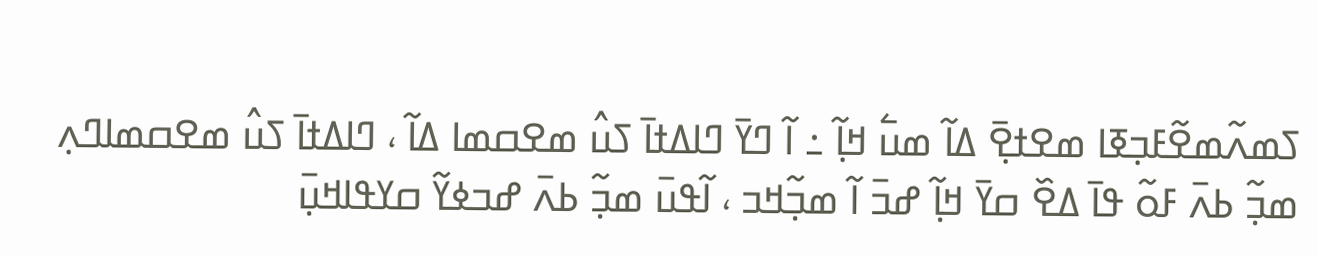ߖߘߍ߬ߘߐ߬ߓߏ߲ߧߊ ߘߐߙߐ߲߫ ߡߊ߬ ߘߎ߱ ߞߊ߲߬ ߸ ߊ߬ ߣߌ߫ ߣߊߡߙߊ߫ ߖߎ߮ ߘߐߛߘߊ ߡߊ߬ ، ߣߊߡߙߊ߫ ߖߎ߮ ߘߐߛߘߊߣߍ߲ ߘߏ߲߬ ߕߍ߫ ߓߋ߬ ߟߊ߫ ߡߐ߰ ߛߌ߫ ߞߊ߲߬ ߝߏ߫ ߊ߬ ߘߏ߲߬ߞߏ ، ߊ߬ߟߎ߫ ߘߏ߲߬ ߕߍ߫ ߝߏߦߌ߬ ߛߌߟߊߞߎ߲߫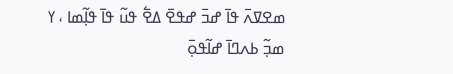ߘߐߜߍ߫ ߟߊ߫ ߝߏ߫ ߝߟߐ߫ ߡߐ߱ ߟߎ߬ ߟߊ߫ ߟߊ߲߬ߘߊ ، ߌ ߘߏ߲߬ ߕߍߣߊ߫ ߝߊ߬ߟߋ߲߫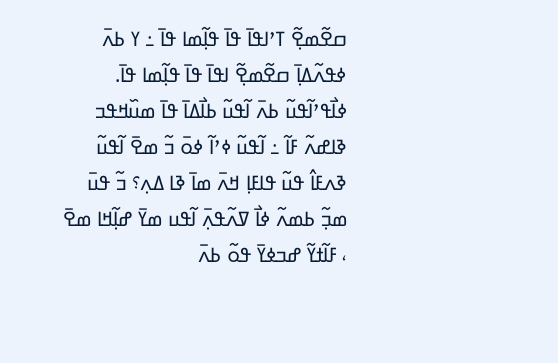ߛߐ߬ߘߐ߲߬ ߠߴߊߟߊ߫ ߟߊ߫ ߟߊ߲߬ߘߊ ߟߊ߫ ߸ ߌ ߕߍ߫ ߦߟߍ߬ߡߊ߲߫ ߛߐ߬ߘߐ߲߬ ߊߟߊ߫ ߟߊ߫ ߟߊ߲߬ߘߊ ߟߊ߫.
ߦߊ߯ߟߴߊ߬ߟߎ߬ ߕߍ߫ ߊ߬ߟߎ߬ ߕߊ߯ߡߊ߫ ߟߊ߫ ߘߎ߰ߞߟߏ ߢߊߝߍ߬ ߓߊ߬ ߸ ߊ߬ߟߎ߬ ߦߴߊ߬ ߦߋ߫ ߏ߬ ߘߐ߫ ߊ߬ߟߎ߬ ߢߍߓߊ߮ ߟߎ߬ ߟߊߓߊ߲ ߞߍ߫ ߘߊ߫ ߢߊ ߡߍ߲؟ ߏ߬ ߟߎ߫ ߘߏ߲߬ ߕߘߍ߬ ߦߊ߯ ߜߍ߬ߟߍ߲߫ ߊ߬ߟߎ ߘߌ߫ ߝߊ߲߬ߞߊ ߘߐ߫ ، ߓߊ߬ߙߌ߬ ߝߏߦߌ߫ ߟߋ߬ ߕߍ߫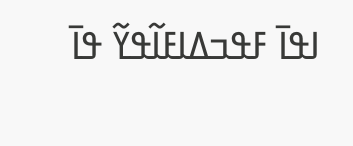ߊߟߊ߫ ߓߟߏߡߊߓߊ߬ߟߌ߬ ߟߊ߫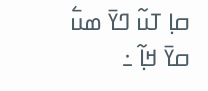ߛߊ߲ ߠߎ߬ ߣߌ߫ ߘߎ߱ ߛߌ߫ ߞߊ߲߬ ߸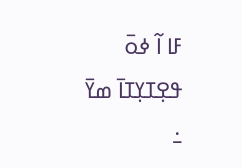ߓߊ ߊ߬ ߦߋ߫ ߟߐ߲ߠߌ߲ߠߊ߫ ߘߌ߫ ߸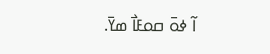ߊ߬ ߦߋ߫ ߛߋߓߊ߯ ߘߌ߫.